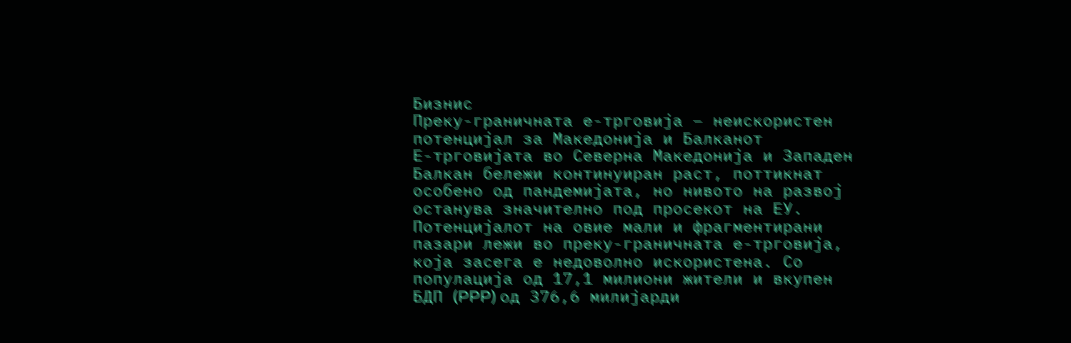Бизнис
Преку-граничната е-трговија – неискористен потенцијал за Македонија и Балканот
Е-трговијата во Северна Македонија и Западен Балкан бележи континуиран раст, поттикнат особено од пандемијата, но нивото на развој останува значително под просекот на ЕУ. Потенцијалот на овие мали и фрагментирани пазари лежи во преку-граничната е-трговија, која засега е недоволно искористена. Со популација од 17,1 милиони жители и вкупен БДП (PPP) од 376,6 милијарди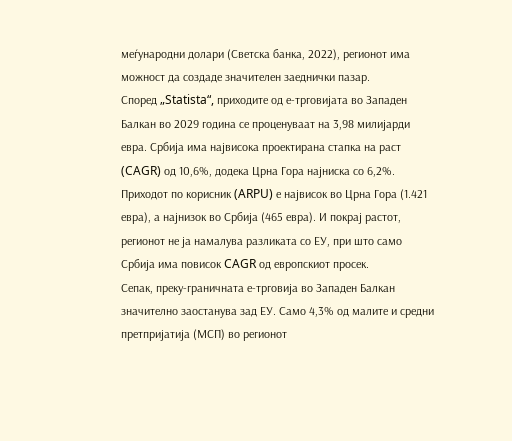меѓународни долари (Светска банка, 2022), регионот има можност да создаде значителен заеднички пазар.
Според „Statista“, приходите од е-трговијата во Западен Балкан во 2029 година се проценуваат на 3,98 милијарди евра. Србија има највисока проектирана стапка на раст (CAGR) од 10,6%, додека Црна Гора најниска со 6,2%. Приходот по корисник (ARPU) е највисок во Црна Гора (1.421 евра), а најнизок во Србија (465 евра). И покрај растот, регионот не ја намалува разликата со ЕУ, при што само Србија има повисок CAGR од европскиот просек.
Сепак, преку-граничната е-трговија во Западен Балкан значително заостанува зад ЕУ. Само 4,3% од малите и средни претпријатија (МСП) во регионот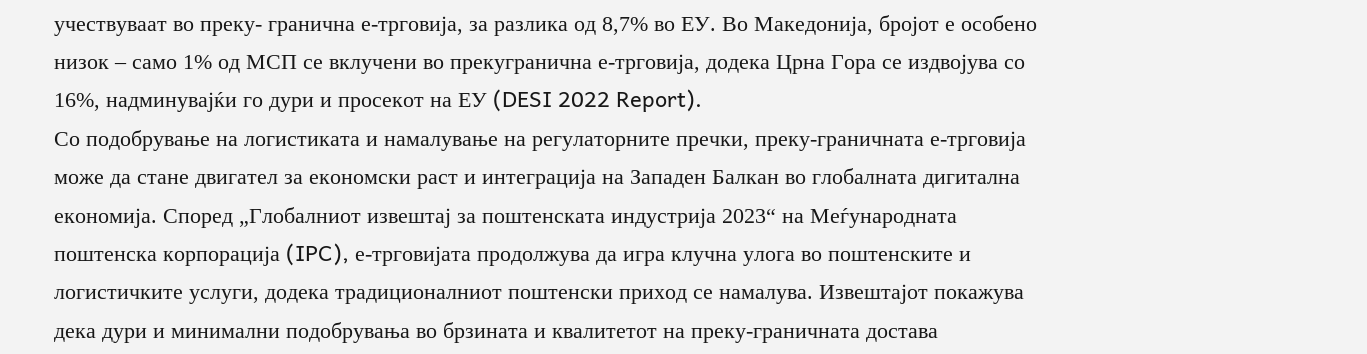учествуваат во преку- гранична е-трговија, за разлика од 8,7% во ЕУ. Во Македонија, бројот е особено низок – само 1% од МСП се вклучени во прекугранична е-трговија, додека Црна Гора се издвојува со 16%, надминувајќи го дури и просекот на ЕУ (DESI 2022 Report).
Со подобрување на логистиката и намалување на регулаторните пречки, преку-граничната е-трговија може да стане двигател за економски раст и интеграција на Западен Балкан во глобалната дигитална економија. Според „Глобалниот извештај за поштенската индустрија 2023“ на Меѓународната поштенска корпорација (IPC), е-трговијата продолжува да игра клучна улога во поштенските и логистичките услуги, додека традиционалниот поштенски приход се намалува. Извештајот покажува дека дури и минимални подобрувања во брзината и квалитетот на преку-граничната достава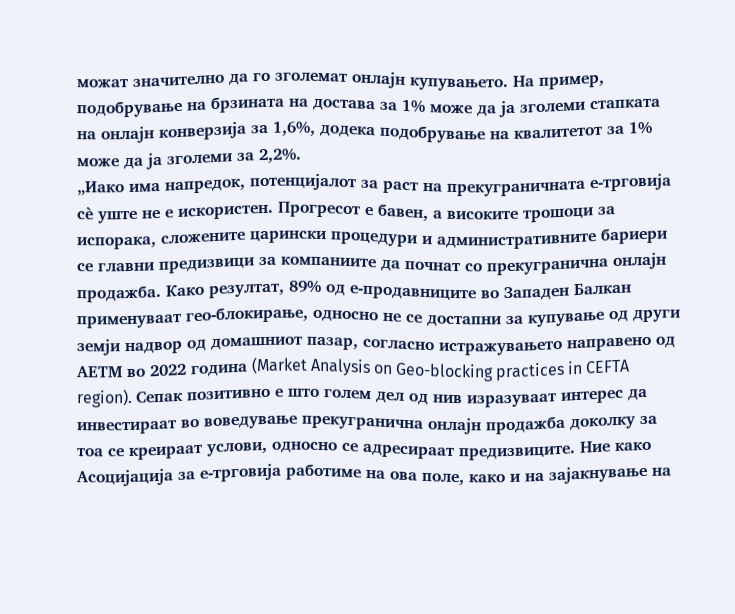можат значително да го зголемат онлајн купувањето. На пример, подобрување на брзината на достава за 1% може да ја зголеми стапката на онлајн конверзија за 1,6%, додека подобрување на квалитетот за 1% може да ја зголеми за 2,2%.
„Иако има напредок, потенцијалот за раст на прекуграничната е-трговија сè уште не е искористен. Прогресот е бавен, а високите трошоци за испорака, сложените царински процедури и административните бариери се главни предизвици за компаниите да почнат со прекугранична онлајн продажба. Како резултат, 89% од е-продавниците во Западен Балкан применуваат гео-блокирање, односно не се достапни за купување од други земји надвор од домашниот пазар, согласно истражувањето направено од АЕТМ во 2022 година (Market Analysis on Geo-blocking practices in CEFTA region). Сепак позитивно е што голем дел од нив изразуваат интерес да инвестираат во воведување прекугранична онлајн продажба доколку за тоа се креираат услови, односно се адресираат предизвиците. Ние како Асоцијација за е-трговија работиме на ова поле, како и на зајакнување на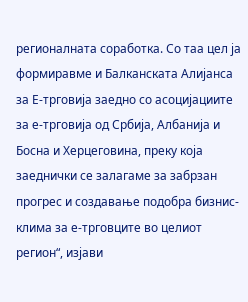регионалната соработка. Со таа цел ја формиравме и Балканската Алијанса за Е-трговија заедно со асоцијациите за е-трговија од Србија, Албанија и Босна и Херцеговина, преку која заеднички се залагаме за забрзан прогрес и создавање подобра бизнис-клима за е-трговците во целиот регион“, изјави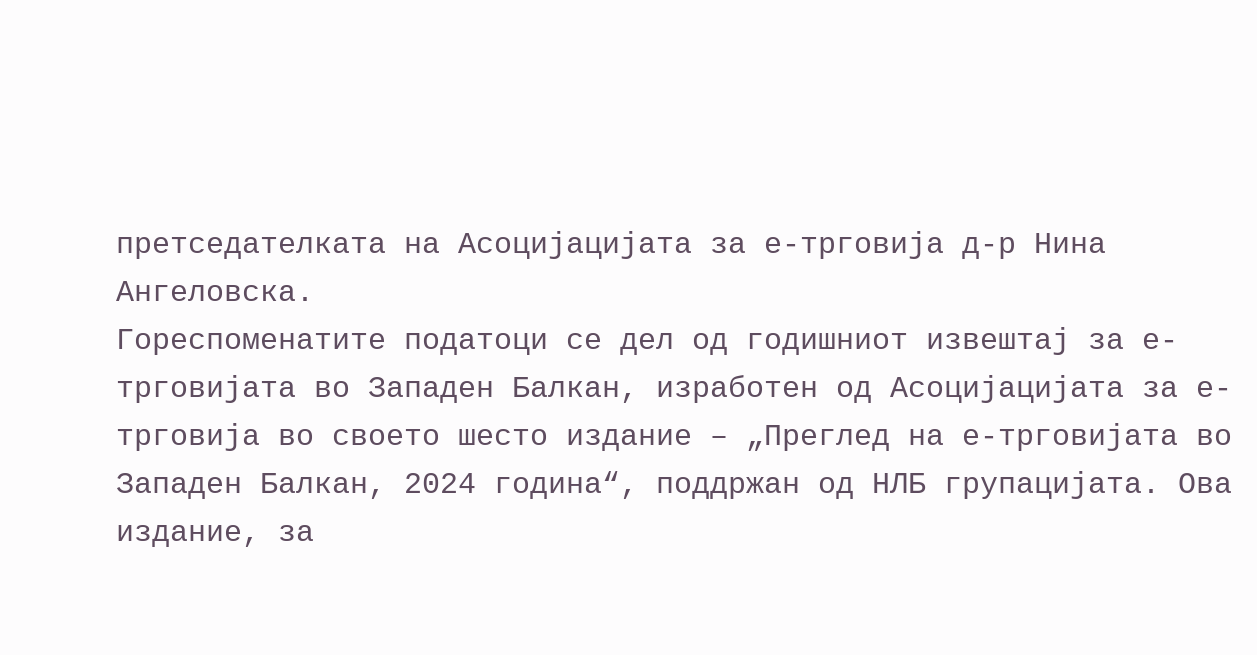претседателката на Асоцијацијата за е-трговија д-р Нина Ангеловска.
Гореспоменатите податоци се дел од годишниот извештај за е-трговијата во Западен Балкан, изработен од Асоцијацијата за е-трговија во своето шесто издание – „Преглед на е-трговијата во Западен Балкан, 2024 година“, поддржан од НЛБ групацијата. Ова издание, за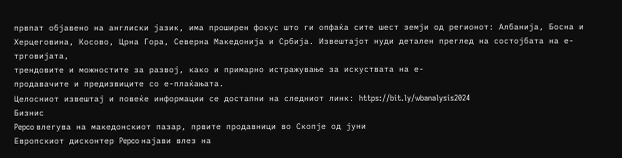првпат објавено на англиски јазик, има проширен фокус што ги опфаќа сите шест земји од регионот: Албанија, Босна и Херцеговина, Косово, Црна Гора, Северна Македонија и Србија. Извештајот нуди детален преглед на состојбата на е-трговијата,
трендовите и можностите за развој, како и примарно истражување за искуствата на е-
продавачите и предизвиците со е-плаќањата.
Целосниот извештај и повеќе информации се достапни на следниот линк: https://bit.ly/wbanalysis2024
Бизнис
Pepco влегува на македонскиот пазар, првите продавници во Скопје од јуни
Европскиот дисконтер Pepco најави влез на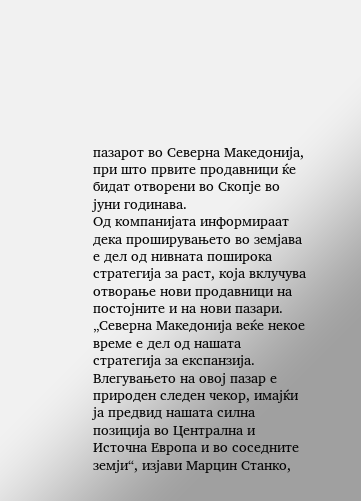пазарот во Северна Македонија, при што првите продавници ќе бидат отворени во Скопје во јуни годинава.
Од компанијата информираат дека проширувањето во земјава е дел од нивната поширока стратегија за раст, која вклучува отворање нови продавници на постојните и на нови пазари.
„Северна Македонија веќе некое време е дел од нашата стратегија за експанзија. Влегувањето на овој пазар е природен следен чекор, имајќи ја предвид нашата силна позиција во Централна и Источна Европа и во соседните земји“, изјави Марцин Станко,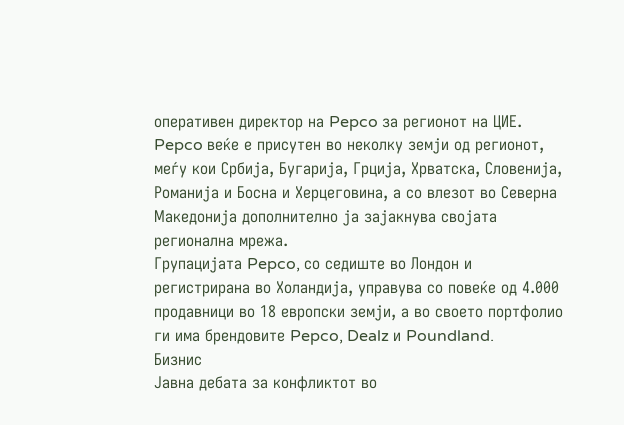оперативен директор на Pepco за регионот на ЦИЕ.
Pepco веќе е присутен во неколку земји од регионот, меѓу кои Србија, Бугарија, Грција, Хрватска, Словенија, Романија и Босна и Херцеговина, а со влезот во Северна Македонија дополнително ја зајакнува својата регионална мрежа.
Групацијата Pepco, со седиште во Лондон и регистрирана во Холандија, управува со повеќе од 4.000 продавници во 18 европски земји, а во своето портфолио ги има брендовите Pepco, Dealz и Poundland.
Бизнис
Јавна дебата за конфликтот во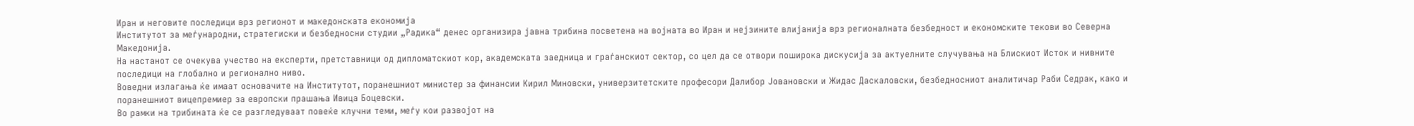Иран и неговите последици врз регионот и македонската економија
Институтот за меѓународни, стратегиски и безбедносни студии „Радика“ денес организира јавна трибина посветена на војната во Иран и нејзините влијанија врз регионалната безбедност и економските текови во Северна Македонија.
На настанот се очекува учество на експерти, претставници од дипломатскиот кор, академската заедница и граѓанскиот сектор, со цел да се отвори поширока дискусија за актуелните случувања на Блискиот Исток и нивните последици на глобално и регионално ниво.
Воведни излагања ќе имаат основачите на Институтот, поранешниот министер за финансии Кирил Миновски, универзитетските професори Далибор Јовановски и Жидас Даскаловски, безбедносниот аналитичар Раби Седрак, како и поранешниот вицепремиер за европски прашања Ивица Боцевски.
Во рамки на трибината ќе се разгледуваат повеќе клучни теми, меѓу кои развојот на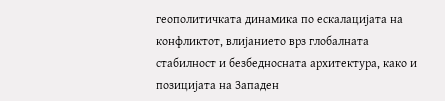геополитичката динамика по ескалацијата на конфликтот, влијанието врз глобалната стабилност и безбедносната архитектура, како и позицијата на Западен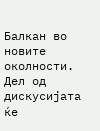Балкан во новите околности. Дел од дискусијата ќе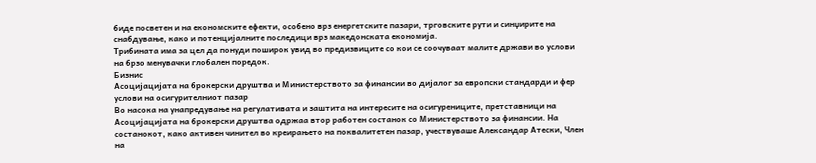биде посветен и на економските ефекти, особено врз енергетските пазари, трговските рути и синџирите на снабдување, како и потенцијалните последици врз македонската економија.
Трибината има за цел да понуди поширок увид во предизвиците со кои се соочуваат малите држави во услови на брзо менувачки глобален поредок.
Бизнис
Асоцијацијата на брокерски друштва и Министерството за финансии во дијалог за европски стандарди и фер услови на осигурителниот пазар
Во насока на унапредување на регулативата и заштита на интересите на осигурениците, претставници на Асоцијацијата на брокерски друштва одржаа втор работен состанок со Министерството за финансии. На состанокот, како активен чинител во креирањето на поквалитетен пазар, учествуваше Александар Атески, Член на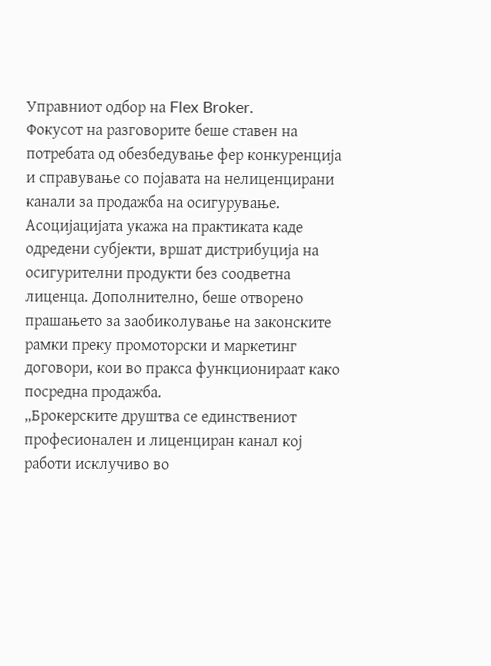Управниот одбор на Flex Broker.
Фокусот на разговорите беше ставен на потребата од обезбедување фер конкуренција и справување со појавата на нелиценцирани канали за продажба на осигурување. Асоцијацијата укажа на практиката каде одредени субјекти, вршат дистрибуција на осигурителни продукти без соодветна лиценца. Дополнително, беше отворено прашањето за заобиколување на законските рамки преку промоторски и маркетинг договори, кои во пракса функционираат како посредна продажба.
„Брокерските друштва се единствениот професионален и лиценциран канал кој работи исклучиво во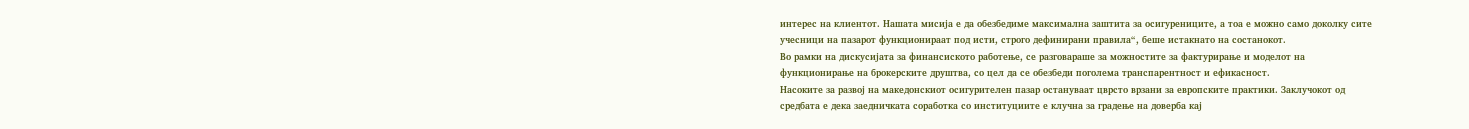интерес на клиентот. Нашата мисија е да обезбедиме максимална заштита за осигурениците, а тоа е можно само доколку сите учесници на пазарот функционираат под исти, строго дефинирани правила“, беше истакнато на состанокот.
Во рамки на дискусијата за финансиското работење, се разговараше за можностите за фактурирање и моделот на функционирање на брокерските друштва, со цел да се обезбеди поголема транспарентност и ефикасност.
Насоките за развој на македонскиот осигурителен пазар остануваат цврсто врзани за европските практики. Заклучокот од средбата е дека заедничката соработка со институциите е клучна за градење на доверба кај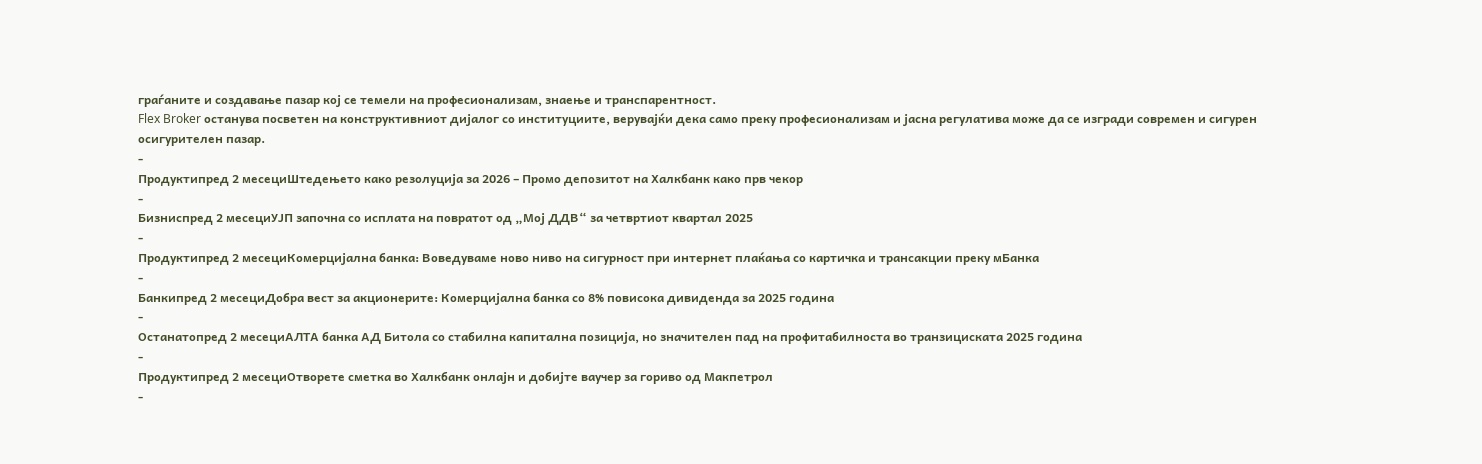граѓаните и создавање пазар кој се темели на професионализам, знаење и транспарентност.
Flex Broker останува посветен на конструктивниот дијалог со институциите, верувајќи дека само преку професионализам и јасна регулатива може да се изгради современ и сигурен осигурителен пазар.
-
Продуктипред 2 месециШтедењето како резолуција за 2026 – Промо депозитот на Халкбанк како прв чекор
-
Бизниспред 2 месециУЈП започна со исплата на повратот од „Мој ДДВ“ за четвртиот квартал 2025
-
Продуктипред 2 месециКомерцијална банка: Воведуваме ново ниво на сигурност при интернет плаќања со картичка и трансакции преку мБанка
-
Банкипред 2 месециДобра вест за акционерите: Комерцијална банка со 8% повисока дивиденда за 2025 година
-
Останатопред 2 месециАЛТА банка АД Битола со стабилна капитална позиција, но значителен пад на профитабилноста во транзициската 2025 година
-
Продуктипред 2 месециОтворете сметка во Халкбанк онлајн и добијте ваучер за гориво од Макпетрол
-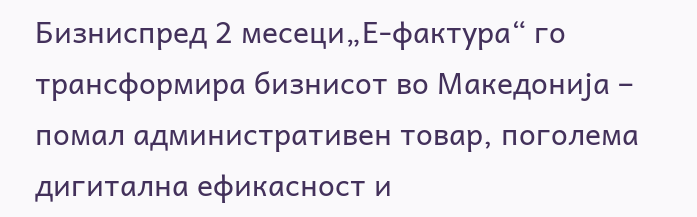Бизниспред 2 месеци„Е-фактура“ го трансформира бизнисот во Македонија – помал административен товар, поголема дигитална ефикасност и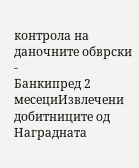контрола на даночните обврски
-
Банкипред 2 месециИзвлечени добитниците од Наградната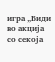игра „Биди во акција со секоја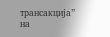трансакција” на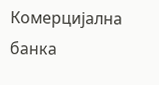Комерцијална банка